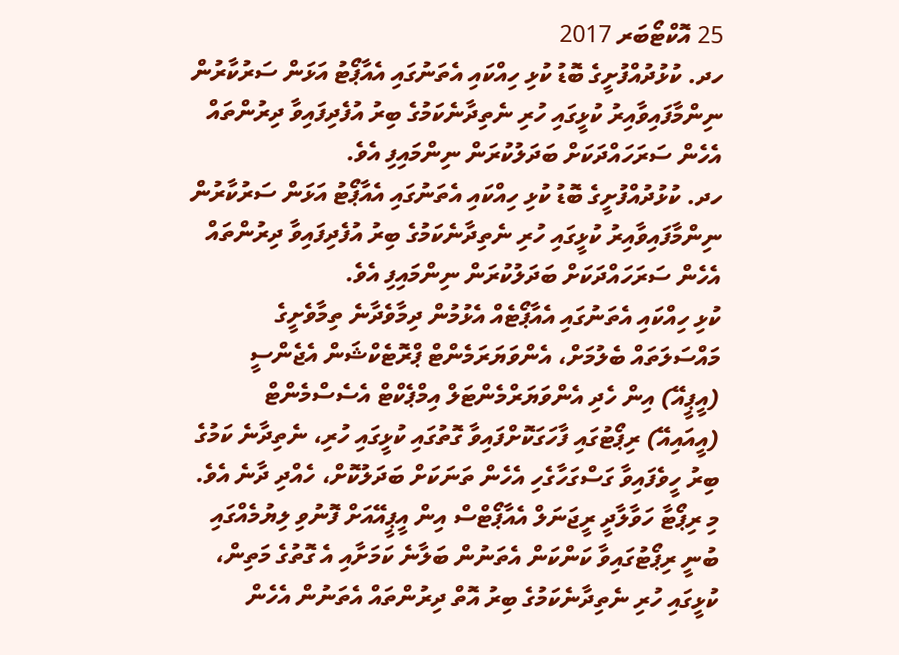25 އޮކްޓޯބަރ 2017
ހދ. ކުޅުދުއްފުށީގެ ބޮޑު ކުޅި ހިއްކައި އެތަނުގައި އެއާޕޯޓު އަޅަން ސަރުކާރުން ނިންމާފައިވާއިރު ކުޅީގައި ހުރި ނެތިދާނެކަމުގެ ބިރު އުފެދިފައިވާ ދިރުންތައް އެހެން ސަރަހައްދަކަށް ބަދަލުކުރަން ނިންމައިފި އެވެ.
ހދ. ކުޅުދުއްފުށީގެ ބޮޑު ކުޅި ހިއްކައި އެތަނުގައި އެއާޕޯޓު އަޅަން ސަރުކާރުން ނިންމާފައިވާއިރު ކުޅީގައި ހުރި ނެތިދާނެކަމުގެ ބިރު އުފެދިފައިވާ ދިރުންތައް އެހެން ސަރަހައްދަކަށް ބަދަލުކުރަން ނިންމައިފި އެވެ.
ކުޅި ހިއްކައި އެތަނުގައި އެއާޕޯޓެއް އެޅުމުން ދިމާވެދާނެ ތިމާވެށީގެ މައްސަލަތައް ބެލުމަށް، އެންވަޔަރަމެންޓް ޕްރޮޓެކްޝަން އެޖެންސީ (އީޕީއޭ) އިން ހެދި އެންވަޔަރްމެންޓަލް އިމްޕެކްޓް އެސެސްމެންޓް (އީއައިއޭ) ރިޕޯޓުގައި ފާހަގަކޮށްފައިވާ ގޮތުގައި ކުޅީގައި ހުރި، ނެތިދާނެ ކަމުގެ ބިރު ހީވެފައިވާ ގަސްގަހާގެހި އެހެން ތަނަކަށް ބަދަލުކޮށް، ހެއްދި ދާނެ އެވެ.
މި ރިޕޯޓާ ހަވާލާދީ ރީޖަނަލް އެއާޕޯޓްސް އިން އީޕީއޭއަށް ފޮނުވި ލިޔުމެއްގައި ބުނީ ރިޕޯޓުގައިވާ ކަންކަން އެތަނުން ބަލާނެ ކަމަށާއި އެ ގޮތުގެ މަތިން، ކުޅީގައި ހުރި ނެތިދާނެކަމުގެ ބިރު އޮތް ދިރުންތައް އެތަނުން އެހެން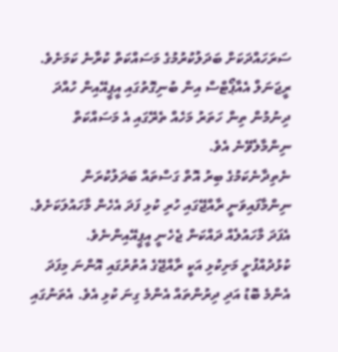ސަރަހައްދަކަށް ބަދަލުކުރުމުގެ މަސައްކަތް ކުރާނެ ކަމަށެވެ.
ރީޖަނަލް އެއާޕޯޓްސް އިން ބުނިގޮތުގައި އީޕީއޭއިން ހުއްދަ ދިނުމުން ތިން ހަތަރު މަހެއް ތެރޭގައި އެ މަސައްކަތް ނިންމާލެވޭނެ އެވެ.
ނެތިދާނެކަމުގެ ބިރު އޮތް ގަސްތައް ބަދަލުކުރަން ނިންމާފައިވަނީ ރާއްޖޭގައި ހުރި ކުޅި ފަދަ އެހެން މާހައުލަކަށެވެ. އެފަދަ މާހައުލެއް ދައްކަން ޖެހެނީ އީޕީއޭއިންނެވެ.
ކުޅުދުއްފުށީ މަށިކުޅި އަކީ ރާއްޖޭގެ އުތުރުގައި އޮންނަ މިފަދަ އެންމެ ބޮޑު އަދި ދިރުންތައް އެންމެ ގިނަ ކުޅި އެވެ. އެތަނުގައި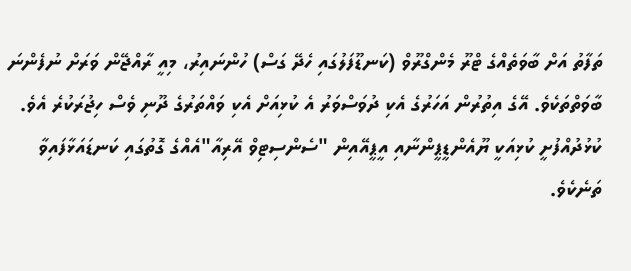ތަފާތު އަށް ބާވަތެއްގެ ޓްރޫ މެންގްރޫވް (ކަނޑޫފަލުގައި ހެދޭ ގަސް) ހުންނައިރު، މިއީ ރާއްޖޭން ވަރަށް ނުފެންނަ ބާވަތްތަކެވެ. އޭގެ އިތުރުން އަހަރުގެ އެކި ދުވަސްވަރު އެ ކުޅިއަށް އެކި ވައްތަރުގެ ދޫނި ވެސް ހިޖުރަކުރެ އެވެ.
ކުޅުދުއްފުށީ ކުޅިއަކީ ޔޫއެންޑީޕީންނާއި އީޕީއޭއިން "ސެންސިޓިވް އޭރިއާ"އެއްގެ ގޮތުގައި ކަނޑައަޅާފައިވާ ތަނެކެވެ.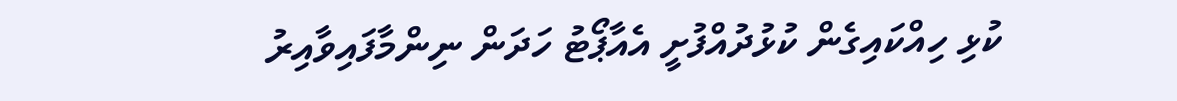ކުޅި ހިއްކައިގެން ކުޅުދުއްފުށީ އެއާޕޯޓު ހަދަން ނިންމާފައިވާއިރު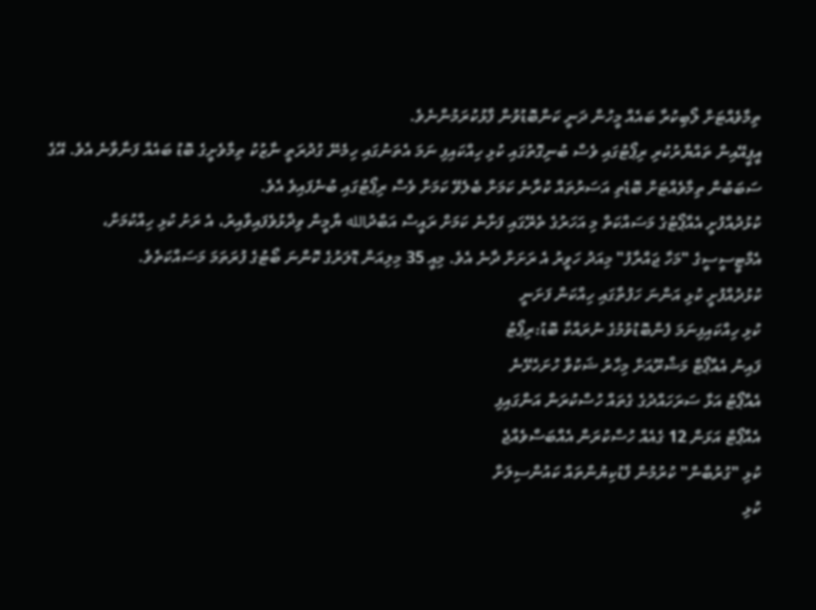ތިމާވެއްޓަށް ލޯބިކުރާ ބައެއް މީހުން ދަނީ ކަންބޮޑުވުން ފާޅުކުރަމުންނެވެ.
އީޕީއޭއިން ތައްޔާރުކުރި ރިޕޯޓުގައި ވެސް ބުނިގޮތުގައި ކުޅި ހިއްކައިފި ނަމަ އެތަނުގައި ހިމެނޭ ގުދުރަތީ ނާޒުކު ތިމާވެށީގެ ބޮޑު ބައެއް ފަނާވާނެ އެވެ. އޭގެ ސަބަބުން ތިމާވެއްޓަށް ބޮޑެތި އަސަރުތައް ކުރާނެ ކަމަށް ބެލެވޭ ކަމަށް ވެސް ރިޕޯޓުގައި ބުނެފައިވެ އެވެ.
ކުޅުދުއްފުށީ އެއާޕޯޓުގެ މަސައްކަތް މި އަހަރުގެ ތެރޭގައި ފަށާނެ ކަމަށް ރައީސް އަބްދުالله ޔާމީން ވިދާޅުވެފައިވާއިރު، އެ ރަށު ކުޅި ހިއްކުމަށް، އެމްޓީސީސީގެ "މަހާ ޖައްރާފު" މިއަދު ހަވީރު އެ ރަށަށް ދާނެ އެވެ. މިއީ 35 މިލިއަން ޑޮލަރުގެ ކޮންނަ ބޯޓުގެ ފުރަތަމަ މަސައްކަތެވެ.
ކުޅުދުއްފުށީ ކުޅި އަންނަ ހަފުތާގައި ހިއްކަން ފަށަނީ
ކުޅި ހިއްކައިފިނަމަ ފެންބޮޑުވުމުގެ ނުރައްކާ ބޮޑު:ރިޕޯޓު
ފައިނު އެއާޕޯޓް މަޝްރޫއަށް މިހާރު ޝަކުވާ ހުށަހެޅޭނެ
އެއާޕޯޓު އަޅާ ސަރަހައްދުގެ ގެތައް ހުސްކުރަން އަންގައިފި
އެއާޕޯޓް އަޅަން 12 ގެއެއް ހުސްކުރަން އެއްބަސްވެއްޖެ
ކުޅި "ގުރުބާން" ކުރުމުން ފާޑުކިޔުންތައް ކައުންސިލަށް
ކުޅި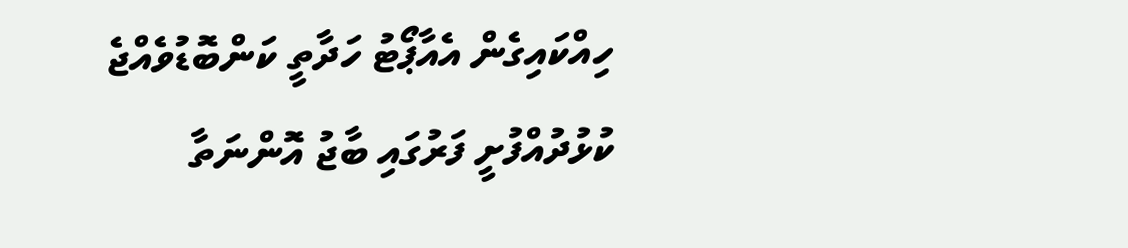ހިއްކައިގެން އެއާޕޯޓު ހަދާތީ ކަންބޮޑުވެއްޖެ
ކުޅުދުއްފުށީ ފަރުގައި ބާޖު އޮންނަތާ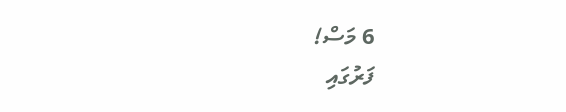6 މަސް!
ފަރުގައި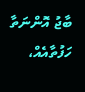ބާޖު އޮންނަތާ ހަފުތާއެއް،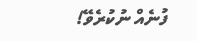ފުނެއް ނުކުރެވޭ!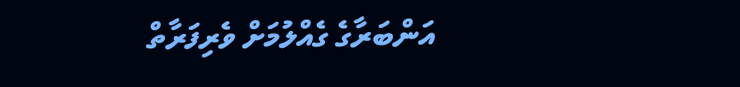އަންބަރާގެ ގެއްލުމަށް ވެރިފަރާތް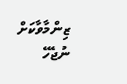ޒިންމާވާކަށް ނުޖެހޭ